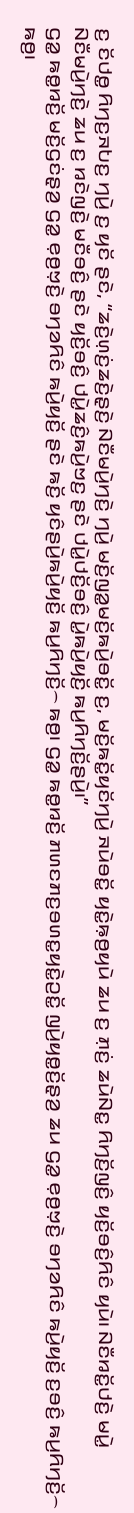ꤢ꤬ ꤢꤩꤓꤥ꤭ ꤖꤚꤢ꤬ꤏꤝꤢ꤬ ꤚꤣꤧ꤬ ꤢ꤬ ꤟꤢꤩ ꤔꤢꤧ, “ꤘꤢꤧ꤬ꤛ꤫ꤢꤦ꤬ꤘꤢꤧ꤬ꤔ꤫ꤢꤧ꤬ ꤡꤢꤪꤗꤣꤧ꤬ꤚꤢꤧ꤬ ꤚꤣꤧ꤬ ꤗꤢꤩ꤬ꤜꤤ꤭ꤗꤢꤩ꤬ꤒꤣꤧ꤬ꤋꤢꤩ꤭ ꤢ꤬, ꤗꤢꤩ꤬ꤒꤢꤩ꤭ꤟꤢꤩꤚꤣꤧ꤬ ꤏꤣꤧꤋꤢꤩ꤭ ꤟꤢꤧ꤭ꤒ꤫ꤥ꤬ꤟꤣꤧ ꤘꤣ ꤢ꤬ ꤊ꤫ꤢꤦ꤬ ꤘꤣꤧꤡꤢ꤭ ꤖꤚꤢꤩ꤬ꤜꤢꤨ꤬ ꤟꤢꤩ꤬ꤋꤢꤨ꤬ꤖꤢꤨ ꤟꤣꤧ꤯ ꤡꤢꤪꤙꤢꤩ꤭ꤓꤢꤧ꤬ ꤗꤣꤧ꤭ ꤡꤢꤪꤗꤣꤧ꤬ꤚꤢꤧ꤬ ꤘꤣ ꤢ꤬ ꤙꤢꤧꤜꤢꤧ꤬ ꤗꤢꤪꤋꤢꤨ꤬ ꤔꤢꤧ ꤟꤢꤩ꤬ꤋꤢꤨ꤬ ꤓꤣꤧ꤭ꤘꤢꤨ꤬ꤒꤣꤧ꤬ꤠꤢ꤬ ꤔꤢꤧ ꤓꤣꤧ꤭ꤓꤢꤩ꤬ꤋꤢꤨ꤬ ꤣꤧ꤭ꤒꤣꤧ꤬ꤟꤢꤩ꤬ ꤒꤣ꤬ꤖꤚꤢꤩ꤬ꤔꤣꤧ꤬꤯”
ꤞꤤ꤭ ꤒꤥ꤭ꤙꤢꤩ꤬ ꤗꤢꤩ꤬ꤞꤢꤦꤔ꤫ꤤ꤬ ꤞꤤ꤭ ꤕ꤫ꤥ꤬ꤠ꤫ꤢꤧ꤬ ꤋꤚꤤꤖꤢꤨ ꤒꤣꤧ꤬ꤟꤢꤩ꤬ ꤔꤢꤧ ꤒꤢꤩ꤬ ꤟꤢꤨꤔꤣꤧ꤬ꤒꤣꤧ꤬ꤟꤢꤩ꤬ ꤒꤣ꤬ꤖꤚꤢꤩ꤬꤮ ꤒꤥ꤬꤯ ꤞꤤ꤭ ꤒꤥ꤭ꤙꤢꤩ꤬ ꤊꤛꤢꤊꤢ꤬ꤋꤛꤢ꤭ꤟꤢꤧ꤭ꤑꤢꤩ꤭ ꤜꤣꤧ꤬ꤟꤥ꤭ꤢꤩ꤬ꤔ꤫ꤤ꤬ ꤘꤣ ꤞꤤ꤭ ꤕ꤫ꤥ꤬ꤠ꤫ꤢꤧ꤬ ꤋꤚꤤꤖꤢꤨ ꤒꤣꤧ꤬ꤟꤢꤩ꤬ ꤢ꤬ꤋꤢꤨ꤬ ꤒꤣ꤬ꤖꤚꤢꤩ꤬꤮ ꤒꤥ꤬꤯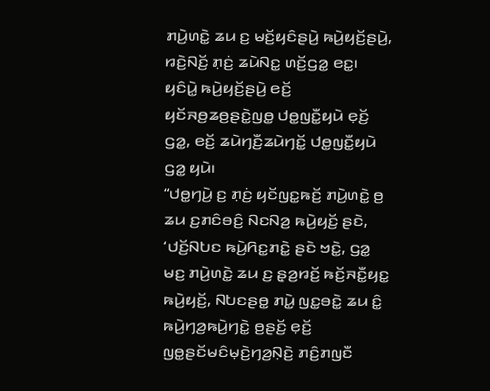ꤊꤣꤧ꤬ꤛꤢꤧ꤭ ꤘꤣ ꤢ꤬ ꤗꤢꤩ꤬ꤟꤢꤨꤔꤣꤧ꤬ ꤒꤣꤧ꤬ꤟꤢꤩ꤬ꤔꤣꤧ꤬, ꤙꤢꤧ꤬ꤡꤢꤩ꤬ ꤊ꤫ꤢꤦ꤬ ꤘꤣꤧꤡꤢ꤭ ꤛꤢꤩ꤬ꤞꤤ꤭ ꤕꤢ꤭꤯ ꤟꤢꤨꤣꤧ꤭ ꤒꤣꤧ꤬ꤟꤢꤩ꤬ꤔꤣꤧ꤬ ꤕꤢꤩ꤬ ꤟꤢꤩꤏꤥ꤬ꤘꤥ꤬ꤔꤢꤧ꤭ꤜꤥ꤭ ꤓꤥ꤭ꤜꤢꤪ꤭ꤟꤣꤧ ꤕ꤫ꤢꤩ꤬ ꤞꤤ꤭, ꤕꤢꤩ꤬ ꤘꤣꤧꤚꤢꤪ꤬ꤘꤣꤧꤚꤢꤩ꤭ ꤓꤥ꤭ꤜꤢꤪ꤭ꤟꤣꤧ ꤞꤤ꤭ ꤟꤣꤧ꤯
“ꤓꤥ꤭ꤚꤣꤧ꤬ ꤢ꤬ ꤊ꤫ꤢꤦ꤬ ꤟꤢꤩꤜꤢ꤭ꤒꤢꤩ꤬ ꤊꤣꤧ꤬ꤛꤢꤧ꤭ ꤥ꤬ ꤘꤣ ꤢ꤬ꤊꤢꤨꤋꤢꤨ꤬ ꤡꤢꤡꤤ꤬ ꤒꤣꤧ꤬ꤟꤢꤩ꤬ ꤔꤢꤧ, ‘ꤓꤢꤩ꤬ꤡꤝꤢ ꤒꤣꤧ꤬ꤖꤢ꤭ꤊꤢꤧ꤭ ꤔꤢꤧ ꤠꤢꤧ꤭, ꤞꤤ꤭ ꤗꤢ꤬ ꤊꤣꤧ꤬ꤛꤢꤧ꤭ ꤘꤣ ꤢ꤬ ꤔ꤫ꤤ꤬ꤙꤢꤩ꤬ ꤒꤢꤩ꤬ꤏꤢꤪ꤭ꤟꤢ꤭ ꤒꤣꤧ꤬ꤟꤢꤩ꤬, ꤡꤝꤢꤔꤥ꤭ ꤊꤣꤧ꤭ ꤜꤢ꤭ꤋꤢꤧ꤭ ꤘꤣ ꤢꤨ꤭ ꤒꤣꤧ꤬ꤚꤤ꤬ꤒꤣꤧ꤬ꤚꤢꤧ꤭ ꤥ꤬ꤔꤢꤩ꤬ ꤕ꤫ꤢꤩ꤬ ꤜꤥ꤭ꤔꤢꤩꤗꤢꤨꤗ꤫ꤢꤧ꤬ꤚꤤ꤬ꤡ꤫ꤢꤧ꤬ ꤊꤢꤨ꤬ꤊꤜꤢꤪ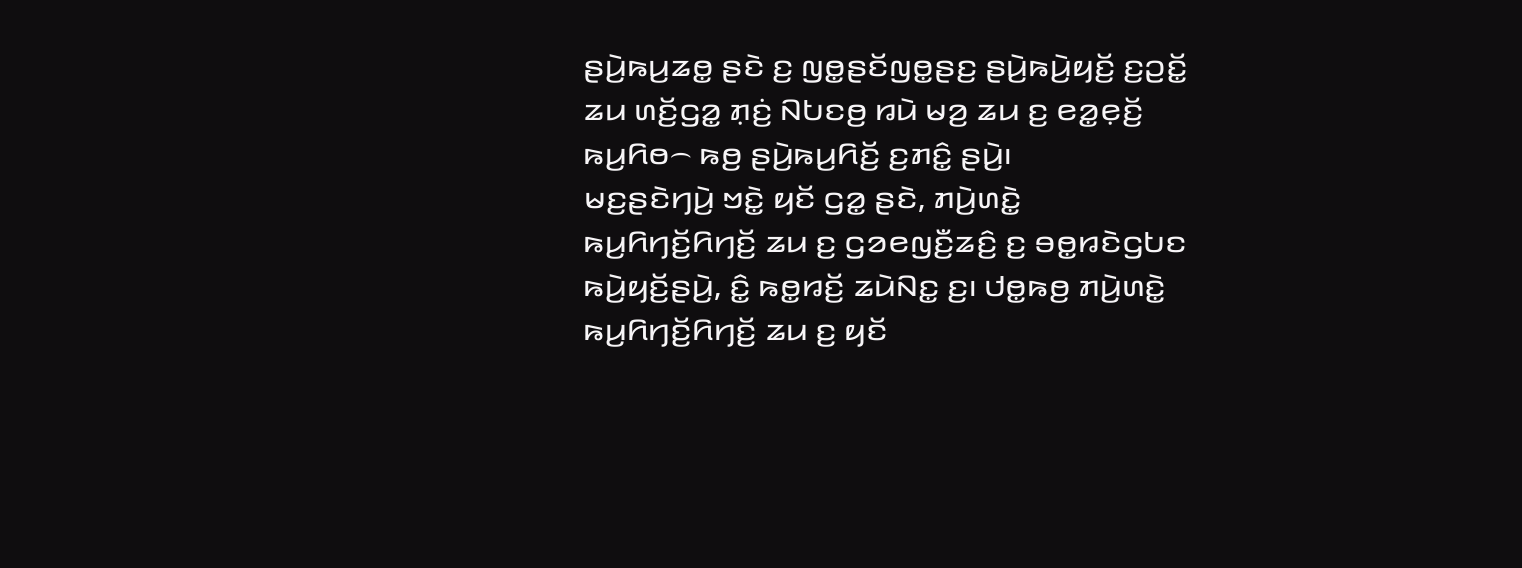ꤔꤣꤧ꤬ꤒꤣ꤬ꤘꤥ꤭ ꤔꤢꤧ ꤢ꤬ ꤜꤥ꤭ꤔꤢꤩꤜꤥ꤭ꤔꤢ꤬ ꤔꤣꤧ꤬ꤒꤣꤧ꤬ꤟꤢꤩ꤬ ꤢ꤬ꤑꤢꤩ꤭ ꤘꤣ ꤛꤢꤩ꤬ꤞꤤ꤭ ꤊ꤫ꤢꤦ꤬ ꤡꤝꤢꤥ꤬ ꤙꤣꤧ ꤗꤤ꤬ ꤘꤣ ꤢ꤬ ꤕꤤ꤭ꤕ꤫ꤢꤩ꤬ ꤒꤣ꤬ꤖꤥ꤮ ꤒꤥ꤬ ꤔꤣꤧ꤬ꤒꤣ꤬ꤖꤢꤩ꤬ ꤢ꤬ꤊꤢꤨ꤭ ꤔꤣꤧ꤬꤯
ꤗꤢ꤬ꤔꤢꤧꤚꤣꤧ꤬ ꤠꤢꤧ꤭ ꤟꤢꤩ ꤞꤤ꤭ ꤔꤢꤧ, ꤊꤣꤧ꤬ꤛꤢꤧ꤭ ꤒꤣ꤬ꤖꤚꤢꤩ꤬ꤖꤚꤢꤩ꤬ ꤘꤣ ꤢ꤬ ꤞꤤꤕꤜꤢꤪ꤬ꤘꤢꤨ꤬ ꤢ꤬ ꤋꤥ꤭ꤙꤢꤧꤞꤝꤢ ꤒꤣꤧ꤬ꤟꤢꤩ꤬ꤔꤣꤧ꤬, ꤢꤨ꤭ ꤒꤥ꤭ꤙꤢꤩ꤬ ꤘꤣꤧꤡꤢ꤭ ꤢ꤬꤯ ꤓꤥ꤭ꤒꤥ꤬ ꤊꤣꤧ꤬ꤛꤢꤧ꤭ ꤒꤣ꤬ꤖꤚꤢꤩ꤬ꤖꤚꤢꤩ꤬ ꤘꤣ ꤢ꤬ ꤟꤢꤩ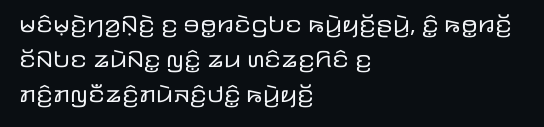ꤗꤢꤨꤗ꤫ꤢꤧ꤬ꤚꤤ꤬ꤡ꤫ꤢꤧ꤬ ꤢ꤬ ꤋꤥ꤭ꤙꤢꤧꤞꤝꤢ ꤒꤣꤧ꤬ꤟꤢꤩ꤬ꤔꤣꤧ꤬, ꤢꤨ꤭ ꤒꤥ꤭ꤙꤢꤩ꤬ ꤢꤩꤡꤝꤢ ꤘꤣꤧꤡꤢ꤭ ꤜꤢꤨ꤭ ꤘꤣ ꤛꤢꤨꤘꤢ꤬ꤖꤢꤨ ꤢ꤬ ꤊꤢꤨ꤬ꤊꤜꤢꤪꤘꤢꤨ꤬ꤊꤣꤧꤏꤢꤨ꤬ꤓꤢꤨ꤭ ꤒꤣꤧ꤬ꤟꤢꤩ꤬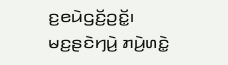ꤢ꤬ꤕꤣꤧꤞꤢꤩ꤬ꤑꤢꤩ꤭꤯ ꤗꤢ꤬ꤔꤢꤧꤚꤣꤧ꤬ ꤊꤣꤧ꤬ꤛꤢꤧ꤭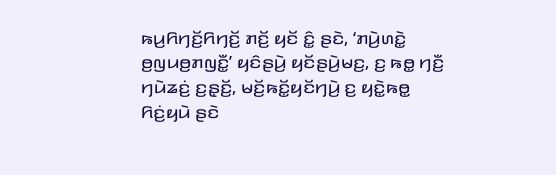ꤒꤣ꤬ꤖꤚꤢꤩ꤬ꤖꤚꤢꤩ꤬ ꤊꤢꤩ꤬ ꤟꤢꤩ ꤢꤨ꤭ ꤔꤢꤧ, ‘ꤊꤣꤧ꤬ꤛꤢꤧ꤭ ꤥ꤬ꤜꤣꤥ꤬ꤊꤜꤢꤪ꤭’ ꤟꤢꤨꤔꤣꤧ꤬ ꤟꤢꤩꤔꤣꤧ꤬ꤗꤢ꤬, ꤢ꤬ ꤒꤥ꤭ ꤚꤢꤪ꤬ ꤚꤣꤧꤘꤢꤦ꤬ ꤢ꤬ꤔ꤫ꤢꤩ꤬, ꤗꤢꤩ꤬ꤒꤢꤩ꤭ꤟꤢꤩꤚꤣꤧ꤬ ꤢ꤬ ꤟꤢꤧ꤭ꤒꤥ꤭ ꤖꤢꤦ꤬ꤟꤣꤧ ꤔꤢꤧ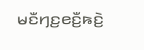ꤗꤢꤪꤚꤢ꤬ꤕꤢꤪ꤬ꤒꤢꤧ꤬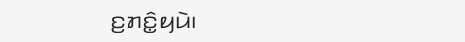ꤢ꤬ꤊꤢꤨ꤭ꤟꤣꤧ꤯